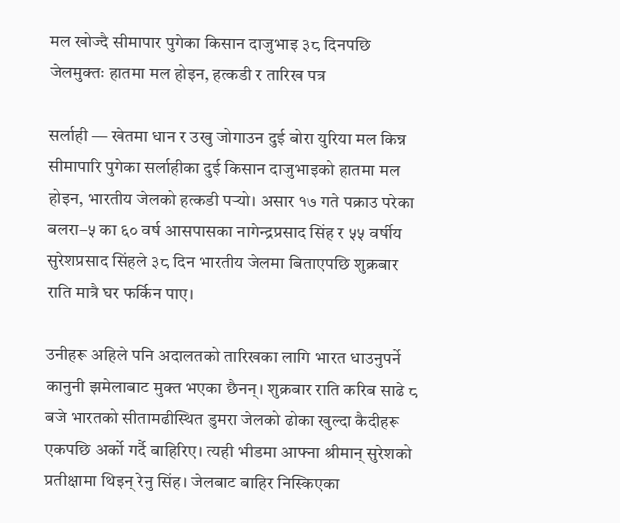मल खोज्दै सीमापार पुगेका किसान दाजुभाइ ३८ दिनपछि जेलमुक्तः हातमा मल होइन, हत्कडी र तारिख पत्र

सर्लाही — खेतमा धान र उखु जोगाउन दुई बोरा युरिया मल किन्न सीमापारि पुगेका सर्लाहीका दुई किसान दाजुभाइको हातमा मल होइन, भारतीय जेलको हत्कडी पर्‍यो। असार १७ गते पक्राउ परेका बलरा–५ का ६० वर्ष आसपासका नागेन्द्रप्रसाद सिंह र ५५ वर्षीय सुरेशप्रसाद सिंहले ३८ दिन भारतीय जेलमा बिताएपछि शुक्रबार राति मात्रै घर फर्किन पाए।

उनीहरू अहिले पनि अदालतको तारिखका लागि भारत धाउनुपर्ने कानुनी झमेलाबाट मुक्त भएका छैनन्। शुक्रबार राति करिब साढे ८ बजे भारतको सीतामढीस्थित डुमरा जेलको ढोका खुल्दा कैदीहरू एकपछि अर्को गर्दै बाहिरिए। त्यही भीडमा आफ्ना श्रीमान् सुरेशको प्रतीक्षामा थिइन् रेनु सिंह। जेलबाट बाहिर निस्किएका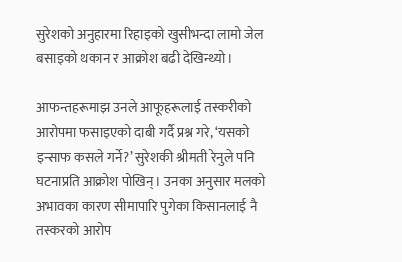सुरेशको अनुहारमा रिहाइको खुसीभन्दा लामो जेल बसाइको थकान र आक्रोश बढी देखिन्थ्यो।

आफन्तहरूमाझ उनले आफूहरूलाई तस्करीको आरोपमा फसाइएको दाबी गर्दै प्रश्न गरे, ‘यसको इन्साफ कसले गर्ने?’ सुरेशकी श्रीमती रेनुले पनि घटनाप्रति आक्रोश पोखिन्। उनका अनुसार मलको अभावका कारण सीमापारि पुगेका किसानलाई नै तस्करको आरोप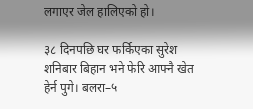लगाएर जेल हालिएको हो।

३८ दिनपछि घर फर्किएका सुरेश शनिबार बिहान भने फेरि आफ्नै खेत हेर्न पुगे। बलरा–५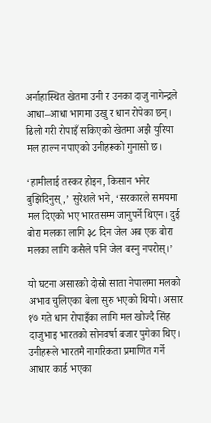अर्नाहास्थित खेतमा उनी र उनका दाजु नागेन्द्रले आधा–आधा भागमा उखु र धान रोपेका छन्। ढिलो गरी रोपाइँ सकिएको खेतमा अझै युरिया मल हाल्न नपाएको उनीहरूको गुनासो छ।

‘हामीलाई तस्कर होइन, किसान भनेर बुझिदिनुस्,’ सुरेशले भने, ‘सरकारले समयमा मल दिएको भए भारतसम्म जानुपर्ने थिएन। दुई बोरा मलका लागि ३८ दिन जेल अब एक बोरा मलका लागि कसैले पनि जेल बस्नु नपरोस्।’

यो घटना असारको दोस्रो साता नेपालमा मलको अभाव चुलिएका बेला सुरु भएको थियो। असार १७ गते धान रोपाइँका लागि मल खोज्दै सिंह दाजुभाइ भारतको सोनवर्षा बजार पुगेका थिए। उनीहरूले भारतमै नागरिकता प्रमाणित गर्ने आधार कार्ड भएका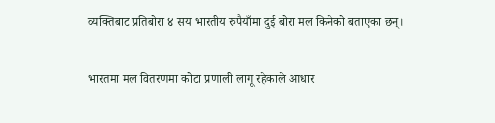व्यक्तिबाट प्रतिबोरा ४ सय भारतीय रुपैयाँमा दुई बोरा मल किनेको बताएका छन्।

भारतमा मल वितरणमा कोटा प्रणाली लागू रहेकाले आधार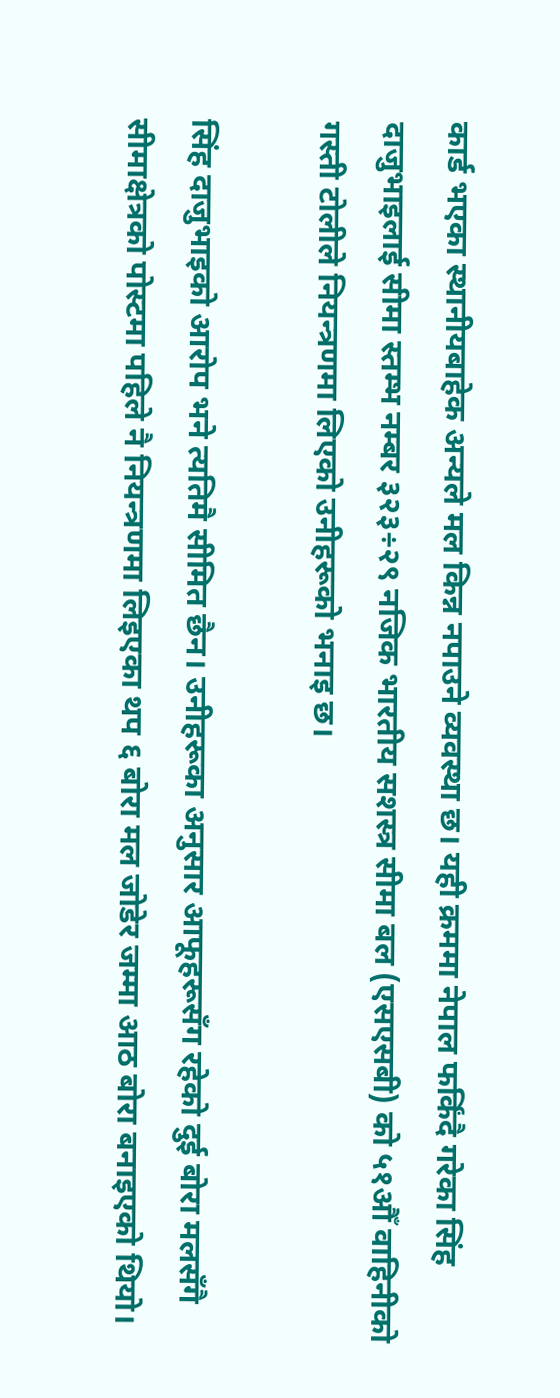कार्ड भएका स्थानीयबाहेक अन्यले मल किन्न नपाउने व्यवस्था छ। यही क्रममा नेपाल फर्किंदै गरेका सिंह दाजुभाइलाई सीमा स्तम्भ नम्बर ३२३÷२९ नजिक भारतीय सशस्त्र सीमा बल (एसएसबी) को ५१औँ वाहिनीको गस्ती टोलीले नियन्त्रणमा लिएको उनीहरूको भनाइ छ।

सिंह दाजुभाइको आरोप भने त्यतिमै सीमित छैन। उनीहरूका अनुसार आफूहरूसँग रहेको दुई बोरा मलसँगै सीमाक्षेत्रको पोस्टमा पहिले नै नियन्त्रणमा लिइएका थप ६ बोरा मल जोडेर जम्मा आठ बोरा बनाइएको थियो।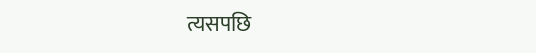त्यसपछि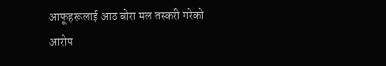आफूहरूलाई आठ बोरा मल तस्करी गरेको आरोप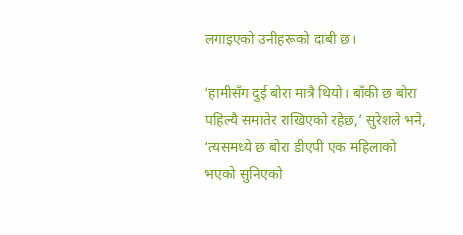लगाइएको उनीहरूको दाबी छ।

‘हामीसँग दुई बोरा मात्रै थियो। बाँकी छ बोरा पहिल्यै समातेर राखिएको रहेछ,’ सुरेशले भने, ‘त्यसमध्ये छ बोरा डीएपी एक महिलाको भएको सुनिएको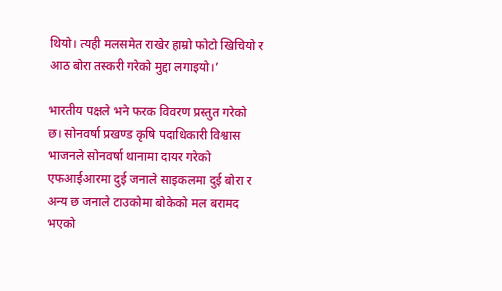थियो। त्यही मलसमेत राखेर हाम्रो फोटो खिचियो र आठ बोरा तस्करी गरेको मुद्दा लगाइयो।’

भारतीय पक्षले भने फरक विवरण प्रस्तुत गरेको छ। सोनवर्षा प्रखण्ड कृषि पदाधिकारी विश्वास भाजनले सोनवर्षा थानामा दायर गरेको एफआईआरमा दुई जनाले साइकलमा दुई बोरा र अन्य छ जनाले टाउकोमा बोकेको मल बरामद भएको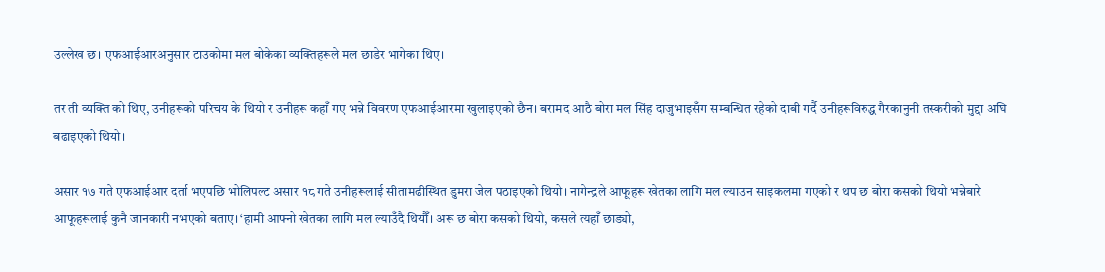उल्लेख छ। एफआईआरअनुसार टाउकोमा मल बोकेका व्यक्तिहरूले मल छाडेर भागेका थिए।

तर ती व्यक्ति को थिए, उनीहरूको परिचय के थियो र उनीहरू कहाँ गए भन्ने विवरण एफआईआरमा खुलाइएको छैन। बरामद आठै बोरा मल सिंह दाजुभाइसँग सम्बन्धित रहेको दाबी गर्दै उनीहरूविरुद्ध गैरकानुनी तस्करीको मुद्दा अघि बढाइएको थियो।

असार १७ गते एफआईआर दर्ता भएपछि भोलिपल्ट असार १८ गते उनीहरूलाई सीतामढीस्थित डुमरा जेल पठाइएको थियो। नागेन्द्रले आफूहरू खेतका लागि मल ल्याउन साइकलमा गएको र थप छ बोरा कसको थियो भन्नेबारे आफूहरूलाई कुनै जानकारी नभएको बताए। ‘हामी आफ्नो खेतका लागि मल ल्याउँदै थियौँ। अरू छ बोरा कसको थियो, कसले त्यहाँ छाड्यो,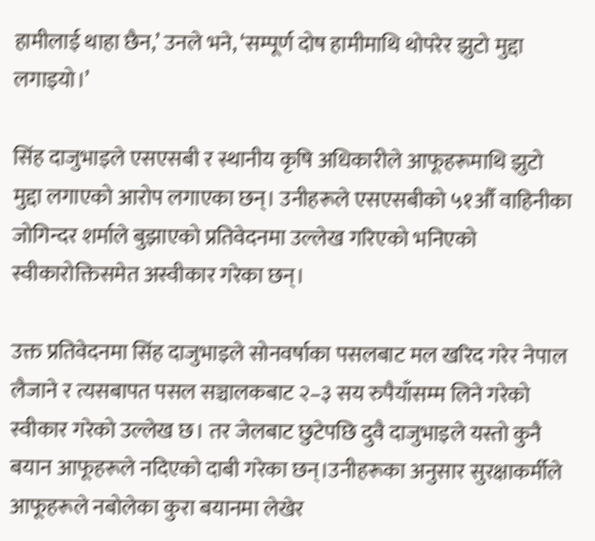हामीलाई थाहा छैन,’ उनले भने, ‘सम्पूर्ण दोष हामीमाथि थोपरेर झुटो मुद्दा लगाइयो।’

सिंह दाजुभाइले एसएसबी र स्थानीय कृषि अधिकारीले आफूहरूमाथि झुटो मुद्दा लगाएको आरोप लगाएका छन्। उनीहरूले एसएसबीको ५१औँ वाहिनीका जोगिन्दर शर्माले बुझाएको प्रतिवेदनमा उल्लेख गरिएको भनिएको स्वीकारोक्तिसमेत अस्वीकार गरेका छन्।

उक्त प्रतिवेदनमा सिंह दाजुभाइले सोनवर्षाका पसलबाट मल खरिद गरेर नेपाल लैजाने र त्यसबापत पसल सञ्चालकबाट २–३ सय रुपैयाँसम्म लिने गरेको स्वीकार गरेको उल्लेख छ। तर जेलबाट छुटेपछि दुवै दाजुभाइले यस्तो कुनै बयान आफूहरूले नदिएको दाबी गरेका छन्।उनीहरूका अनुसार सुरक्षाकर्मीले आफूहरूले नबोलेका कुरा बयानमा लेखेर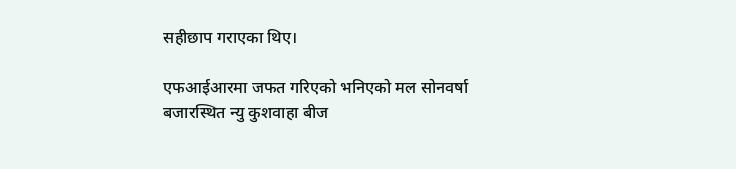सहीछाप गराएका थिए।

एफआईआरमा जफत गरिएको भनिएको मल सोनवर्षा बजारस्थित न्यु कुशवाहा बीज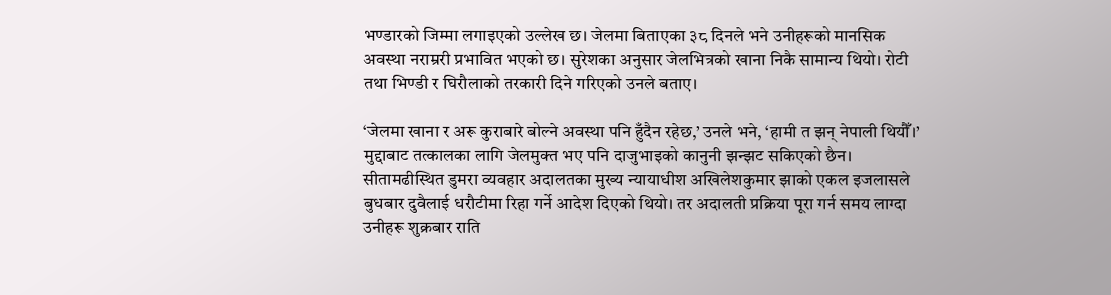भण्डारको जिम्मा लगाइएको उल्लेख छ। जेलमा बिताएका ३८ दिनले भने उनीहरूको मानसिक अवस्था नराम्ररी प्रभावित भएको छ। सुरेशका अनुसार जेलभित्रको खाना निकै सामान्य थियो। रोटी तथा भिण्डी र घिरौलाको तरकारी दिने गरिएको उनले बताए।

‘जेलमा खाना र अरू कुराबारे बोल्ने अवस्था पनि हुँदैन रहेछ,’ उनले भने, ‘हामी त झन् नेपाली थियौँ।’ मुद्दाबाट तत्कालका लागि जेलमुक्त भए पनि दाजुभाइको कानुनी झन्झट सकिएको छैन। सीतामढीस्थित डुमरा व्यवहार अदालतका मुख्य न्यायाधीश अखिलेशकुमार झाको एकल इजलासले बुधबार दुवैलाई धरौटीमा रिहा गर्ने आदेश दिएको थियो। तर अदालती प्रक्रिया पूरा गर्न समय लाग्दा उनीहरू शुक्रबार राति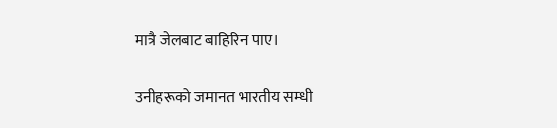मात्रै जेलबाट बाहिरिन पाए।

उनीहरूको जमानत भारतीय सम्धी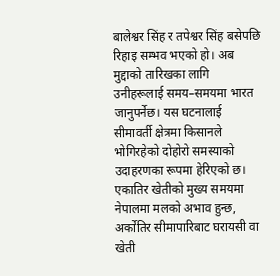बालेश्वर सिंह र तपेश्वर सिंह बसेपछि रिहाइ सम्भव भएको हो। अब मुद्दाको तारिखका लागि उनीहरूलाई समय–समयमा भारत जानुपर्नेछ। यस घटनालाई सीमावर्ती क्षेत्रमा किसानले भोगिरहेको दोहोरो समस्याको उदाहरणका रूपमा हेरिएको छ। एकातिर खेतीको मुख्य समयमा नेपालमा मलको अभाव हुन्छ, अर्कोतिर सीमापारिबाट घरायसी वा खेती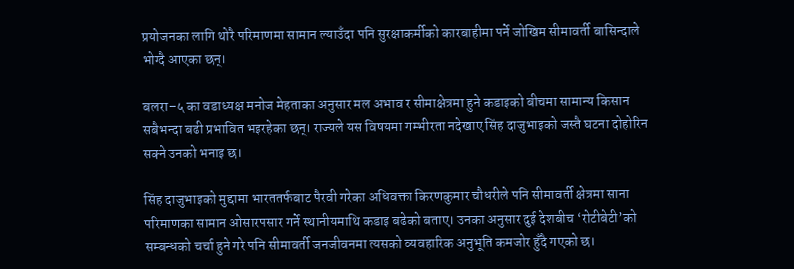प्रयोजनका लागि थोरै परिमाणमा सामान ल्याउँदा पनि सुरक्षाकर्मीको कारबाहीमा पर्ने जोखिम सीमावर्ती बासिन्दाले भोग्दै आएका छन्।

बलरा–५ का वडाध्यक्ष मनोज मेहताका अनुसार मल अभाव र सीमाक्षेत्रमा हुने कडाइको बीचमा सामान्य किसान सबैभन्दा बढी प्रभावित भइरहेका छन्। राज्यले यस विषयमा गम्भीरता नदेखाए सिंह दाजुभाइको जस्तै घटना दोहोरिन सक्ने उनको भनाइ छ।

सिंह दाजुभाइको मुद्दामा भारततर्फबाट पैरवी गरेका अधिवक्ता किरणकुमार चौधरीले पनि सीमावर्ती क्षेत्रमा साना परिमाणका सामान ओसारपसार गर्ने स्थानीयमाथि कडाइ बढेको बताए। उनका अनुसार दुई देशबीच ‘रोटीबेटी’को सम्बन्धको चर्चा हुने गरे पनि सीमावर्ती जनजीवनमा त्यसको व्यवहारिक अनुभूति कमजोर हुँदै गएको छ।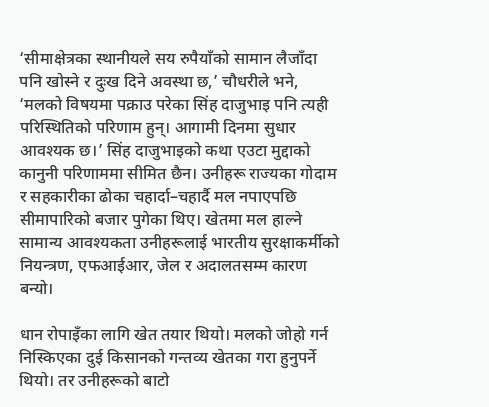‘सीमाक्षेत्रका स्थानीयले सय रुपैयाँको सामान लैजाँदा पनि खोस्ने र दुःख दिने अवस्था छ,’ चौधरीले भने, ‘मलको विषयमा पक्राउ परेका सिंह दाजुभाइ पनि त्यही परिस्थितिको परिणाम हुन्। आगामी दिनमा सुधार आवश्यक छ।’ सिंह दाजुभाइको कथा एउटा मुद्दाको कानुनी परिणाममा सीमित छैन। उनीहरू राज्यका गोदाम र सहकारीका ढोका चहार्दा–चहार्दै मल नपाएपछि सीमापारिको बजार पुगेका थिए। खेतमा मल हाल्ने सामान्य आवश्यकता उनीहरूलाई भारतीय सुरक्षाकर्मीको नियन्त्रण, एफआईआर, जेल र अदालतसम्म कारण बन्यो।

धान रोपाइँका लागि खेत तयार थियो। मलको जोहो गर्न निस्किएका दुई किसानको गन्तव्य खेतका गरा हुनुपर्ने थियो। तर उनीहरूको बाटो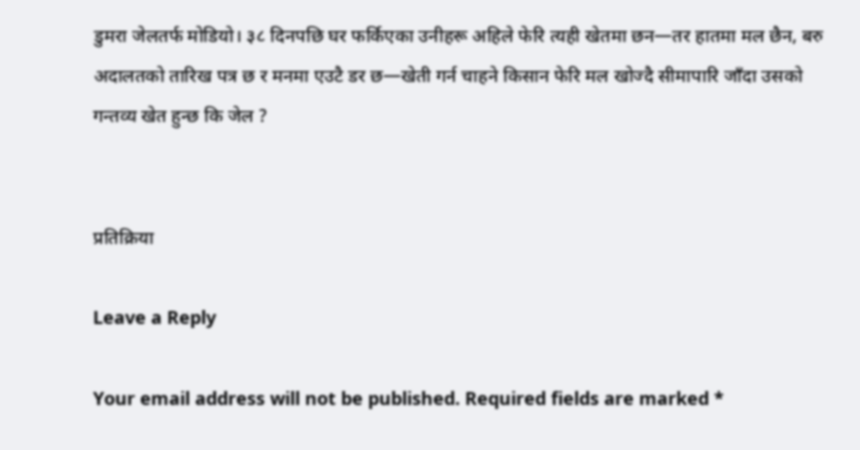डुमरा जेलतर्फ मोडियो। ३८ दिनपछि घर फर्किएका उनीहरू अहिले फेरि त्यही खेतमा छन—तर हातमा मल छैन, बरु अदालतको तारिख पत्र छ र मनमा एउटै डर छ—खेती गर्न चाहने किसान फेरि मल खोज्दै सीमापारि जाँदा उसको गन्तव्य खेत हुन्छ कि जेल ?


प्रतिक्रिया

Leave a Reply

Your email address will not be published. Required fields are marked *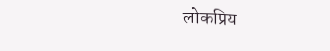लोकप्रिय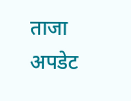ताजा अपडेट